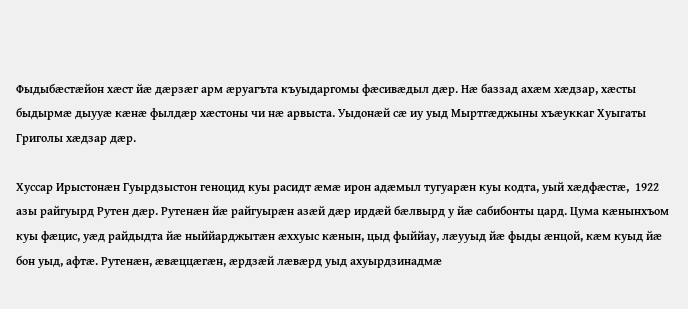Фыдыбæстæйон хæст йæ дæрзæг арм æруагъта къуыдаргомы фæсивæдыл дæр. Нæ баззад ахæм хæдзар, хæсты быдырмæ дыууæ кæнæ фылдæр хæстоны чи нæ арвыста. Уыдонæй сæ иу уыд Мыртгæджыны хъæуккаг Хуыгаты Григолы хæдзар дæр.

Хуссар Ирыстонæн Гуырдзыстон геноцид куы расидт æмæ ирон адæмыл тугуарæн куы кодта, уый хæдфæстæ,  1922 азы райгуырд Рутен дæр. Рутенæн йæ райгуырæн азæй дæр ирдæй бæлвырд у йæ сабибонты цард. Цума кæнынхъом куы фæцис, уæд райдыдта йæ ныййарджытæн æххуыс кæнын, цыд фыййау, лæууыд йæ фыды æнцой, кæм куыд йæ бон уыд, афтæ. Рутенæн, æвæццæгæн, æрдзæй лæвæрд уыд ахуырдзинадмæ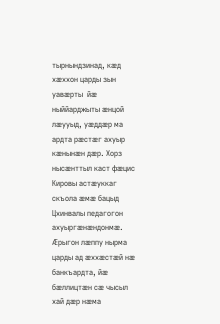тырнындзинад, кæд хæххон царды зын уавæрты  йæ ныййарджыты æнцой лæууыд, уæддæр ма ардта рæстæг ахуыр кæнынæн дæр. Хорз нысæнттыл каст фæцис Кировы астæуккаг скъола æмæ бацыд Цхинвалы педагогон ахуыргæнæндонмæ. Æрыгон лæппу нырма царды ад æххæстæй нæ банкъардта, йæ бæллицтæн сæ чысыл хай дæр нæма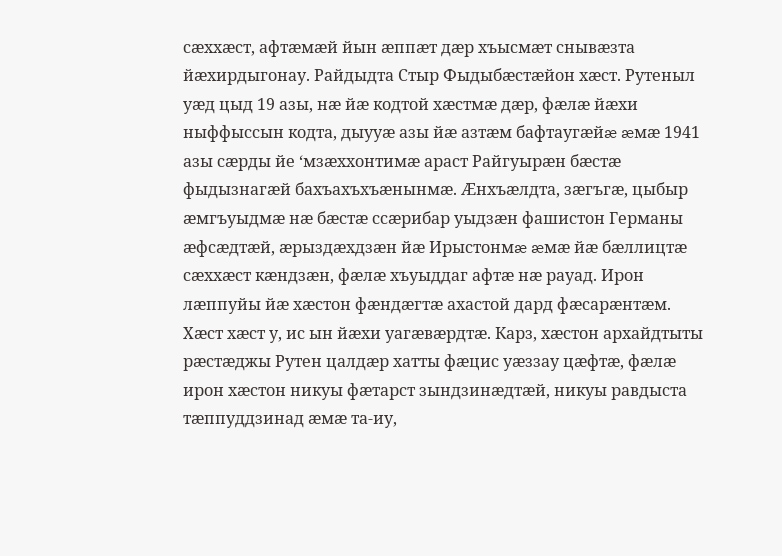сæххæст, афтæмæй йын æппæт дæр хъысмæт снывæзта йæхирдыгонау. Райдыдта Стыр Фыдыбæстæйон хæст. Рутеныл уæд цыд 19 азы, нæ йæ кодтой хæстмæ дæр, фæлæ йæхи ныффыссын кодта, дыууæ азы йæ азтæм бафтаугæйæ æмæ 1941 азы сæрды йе ‘мзæххонтимæ араст Райгуырæн бæстæ фыдызнагæй бахъахъхъæнынмæ. Æнхъæлдта, зæгъгæ, цыбыр æмгъуыдмæ нæ бæстæ ссæрибар уыдзæн фашистон Германы æфсæдтæй, æрыздæхдзæн йæ Ирыстонмæ æмæ йæ бæллицтæ сæххæст кæндзæн, фæлæ хъуыддаг афтæ нæ рауад. Ирон лæппуйы йæ хæстон фæндæгтæ ахастой дард фæсарæнтæм. Хæст хæст у, ис ын йæхи уагæвæрдтæ. Карз, хæстон архайдтыты рæстæджы Рутен цалдæр хатты фæцис уæззау цæфтæ, фæлæ ирон хæстон никуы фæтарст зындзинæдтæй, никуы равдыста тæппуддзинад æмæ та-иу,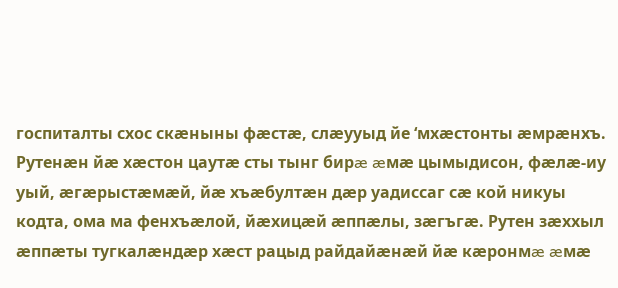госпиталты схос скæныны фæстæ, слæууыд йе ‘мхæстонты æмрæнхъ. Рутенæн йæ хæстон цаутæ сты тынг бирæ æмæ цымыдисон, фæлæ-иу уый, æгæрыстæмæй, йæ хъæбултæн дæр уадиссаг сæ кой никуы кодта, ома ма фенхъæлой, йæхицæй æппæлы, зæгъгæ. Рутен зæххыл æппæты тугкалæндæр хæст рацыд райдайæнæй йæ кæронмæ æмæ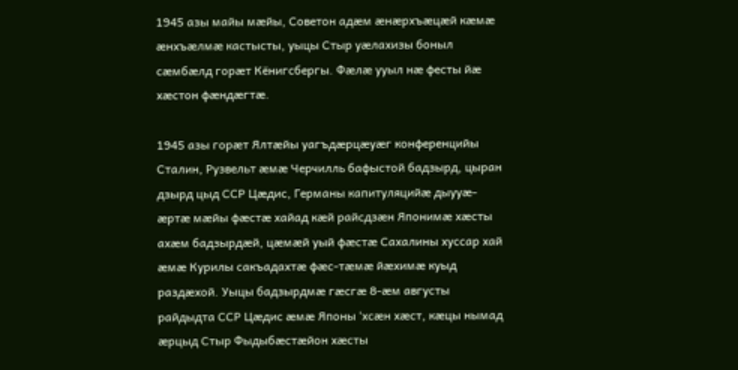1945 азы майы мæйы, Советон адæм æнæрхъæцæй кæмæ æнхъæлмæ кастысты, уыцы Стыр уæлахизы боныл сæмбæлд горæт Кёнигсбергы. Фæлæ ууыл нæ фесты йæ хæстон фæндæгтæ.

1945 азы горæт Ялтæйы уагъдæрцæуæг конференцийы Сталин, Рузвельт æмæ Черчилль бафыстой бадзырд, цыран дзырд цыд ССР Цæдис, Германы капитуляцийæ дыууæ-æртæ мæйы фæстæ хайад кæй райсдзæн Японимæ хæсты ахæм бадзырдæй, цæмæй уый фæстæ Сахалины хуссар хай æмæ Курилы сакъадахтæ фæс-тæмæ йæхимæ куыд раздæхой. Уыцы бадзырдмæ гæсгæ 8-æм августы райдыдта ССР Цæдис æмæ Японы ‘хсæн хæст, кæцы нымад æрцыд Стыр Фыдыбæстæйон хæсты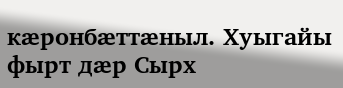кæронбæттæныл. Хуыгайы фырт дæр Сырх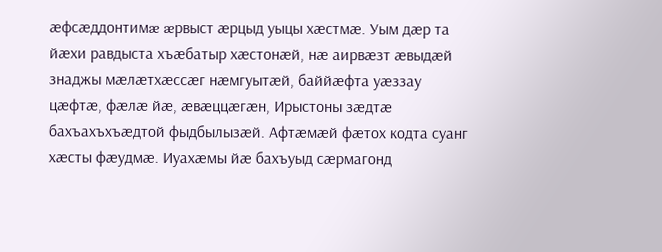æфсæддонтимæ æрвыст æрцыд уыцы хæстмæ. Уым дæр та йæхи равдыста хъæбатыр хæстонæй, нæ аирвæзт æвыдæй знаджы мæлæтхæссæг нæмгуытæй, баййæфта уæззау цæфтæ, фæлæ йæ, æвæццæгæн, Ирыстоны зæдтæ бахъахъхъæдтой фыдбылызæй. Афтæмæй фæтох кодта суанг хæсты фæудмæ. Иуахæмы йæ бахъуыд сæрмагонд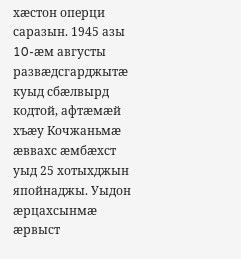хæстон оперци саразын. 1945 азы 10-æм августы развæдсгарджытæ куыд сбæлвырд кодтой, афтæмæй хъæу Кочжаньмæ æввахс æмбæхст уыд 25 хотыхджын япойнаджы. Уыдон æрцахсынмæ æрвыст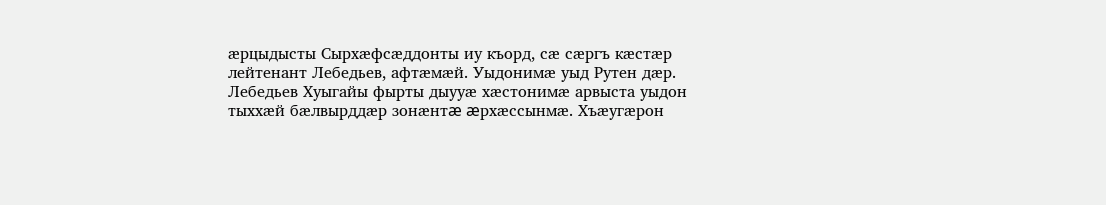æрцыдысты Сырхæфсæддонты иу къорд, сæ сæргъ кæстæр лейтенант Лебедьев, афтæмæй. Уыдонимæ уыд Рутен дæр. Лебедьев Хуыгайы фырты дыууæ хæстонимæ арвыста уыдон тыххæй бæлвырддæр зонæнтæ æрхæссынмæ. Хъæугæрон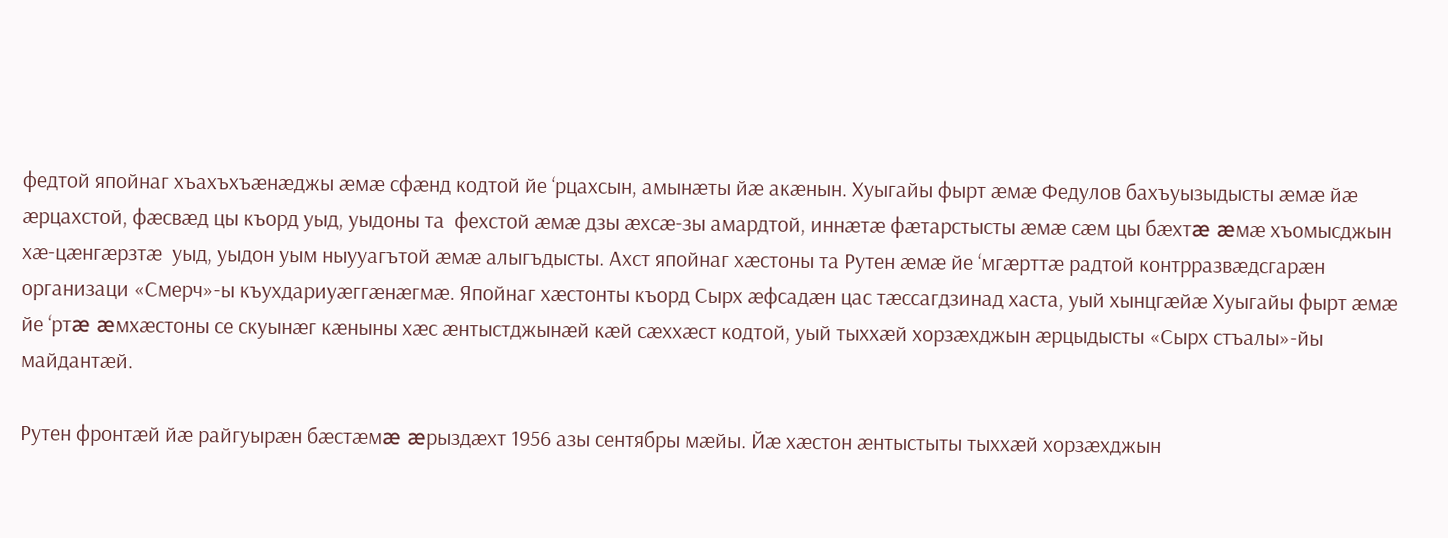федтой япойнаг хъахъхъæнæджы æмæ сфæнд кодтой йе ‘рцахсын, амынæты йæ акæнын. Хуыгайы фырт æмæ Федулов бахъуызыдысты æмæ йæ æрцахстой, фæсвæд цы къорд уыд, уыдоны та  фехстой æмæ дзы æхсæ-зы амардтой, иннæтæ фæтарстысты æмæ сæм цы бæхтæ æмæ хъомысджын хæ-цæнгæрзтæ  уыд, уыдон уым ныууагътой æмæ алыгъдысты. Ахст япойнаг хæстоны та Рутен æмæ йе ‘мгæрттæ радтой контрразвæдсгарæн организаци «Смерч»-ы къухдариуæггæнæгмæ. Япойнаг хæстонты къорд Сырх æфсадæн цас тæссагдзинад хаста, уый хынцгæйæ Хуыгайы фырт æмæ йе ‘ртæ æмхæстоны се скуынæг кæныны хæс æнтыстджынæй кæй сæххæст кодтой, уый тыххæй хорзæхджын æрцыдысты «Сырх стъалы»-йы майдантæй.

Рутен фронтæй йæ райгуырæн бæстæмæ æрыздæхт 1956 азы сентябры мæйы. Йæ хæстон æнтыстыты тыххæй хорзæхджын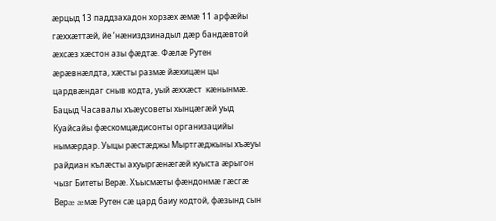æрцыд 13 паддзахадон хорзæх æмæ 11 арфæйы гæххæттæй, йе ‘нæниздзинадыл дæр бандæвтой æхсæз хæстон азы фæдтæ. Фæлæ Рутен æрæвнæлдта, хæсты размæ йæхицæн цы цардвæндаг сныв кодта, уый æххæст  кæнынмæ. Бацыд Часавалы хъæусоветы хынцæгæй уыд Куайсайы фæскомцæдисонты организацийы нымæрдар. Уыцы рæстæджы Мыртгæджыны хъæуы райдиан кълæсты ахуыргæнæгæй куыста æрыгон чызг Битеты Верæ. Хъысмæты фæндонмæ гæсгæ Верæ æмæ Рутен сæ цард баиу кодтой, фæзынд сын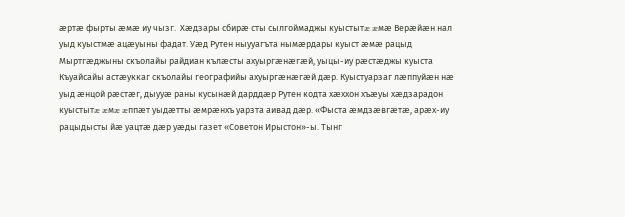æртæ фырты æмæ иу чызг.  Хæдзары сбирæ сты сылгоймаджы куыстытæ æмæ Верæйæн нал уыд куыстмæ ацæуыны фадат. Уæд Рутен ныууагъта нымæрдары куыст æмæ рацыд Мыртгæджыны скъолайы райдиан кълæсты ахуыргæнæгæй, уыцы-иу рæстæджы куыста Къуайсайы астæуккаг скъолайы географийы ахуыргæнæгæй дæр. Куыстуарзаг лæппуйæн нæ уыд æнцой рæстæг, дыууæ раны кусынæй дарддæр Рутен кодта хæххон хъæуы хæдзарадон куыстытæ æмæ æппæт уыдæтты æмрæнхъ уарзта аивад дæр. «Фыста æмдзæвгæтæ, арæх-иу рацыдысты йæ уацтæ дæр уæды газет «Советон Ирыстон»-ы. Тынг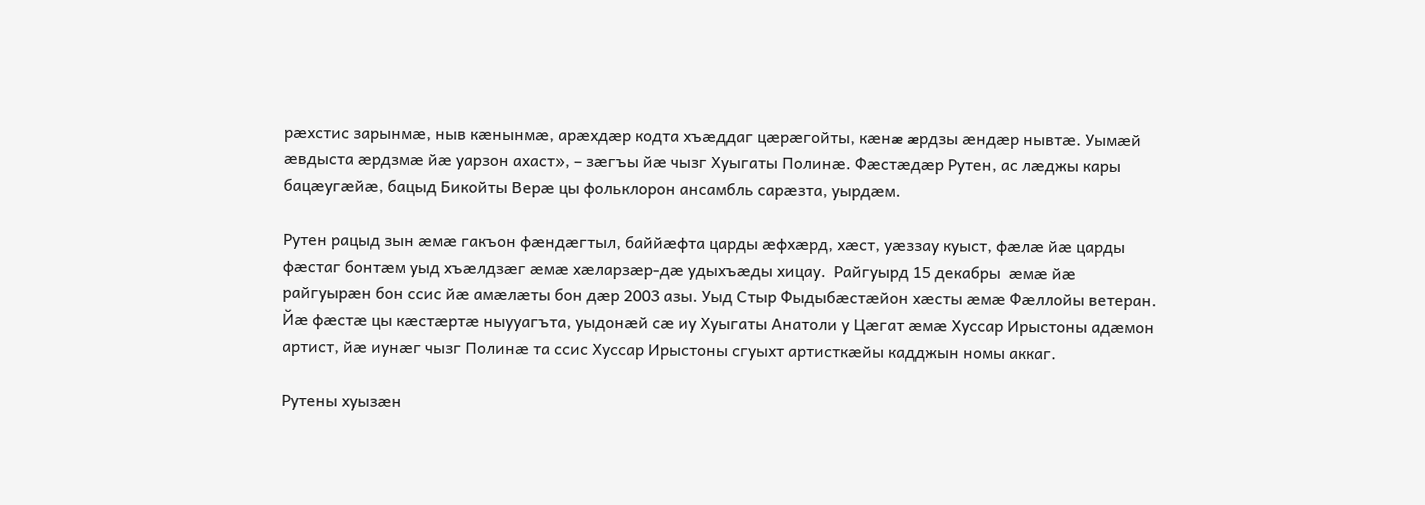рæхстис зарынмæ, ныв кæнынмæ, арæхдæр кодта хъæддаг цæрæгойты, кæнæ æрдзы æндæр нывтæ. Уымæй æвдыста æрдзмæ йæ уарзон ахаст», – зæгъы йæ чызг Хуыгаты Полинæ. Фæстæдæр Рутен, ас лæджы кары бацæугæйæ, бацыд Бикойты Верæ цы фольклорон ансамбль сарæзта, уырдæм.

Рутен рацыд зын æмæ гакъон фæндæгтыл, баййæфта царды æфхæрд, хæст, уæззау куыст, фæлæ йæ царды фæстаг бонтæм уыд хъæлдзæг æмæ хæларзæр-дæ удыхъæды хицау.  Райгуырд 15 декабры  æмæ йæ райгуырæн бон ссис йæ амæлæты бон дæр 2003 азы. Уыд Стыр Фыдыбæстæйон хæсты æмæ Фæллойы ветеран. Йæ фæстæ цы кæстæртæ ныууагъта, уыдонæй сæ иу Хуыгаты Анатоли у Цæгат æмæ Хуссар Ирыстоны адæмон артист, йæ иунæг чызг Полинæ та ссис Хуссар Ирыстоны сгуыхт артисткæйы кадджын номы аккаг.

Рутены хуызæн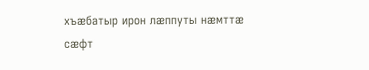хъæбатыр ирон лæппуты нæмттæ сæфт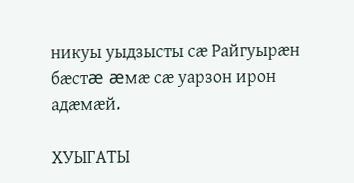никуы уыдзысты сæ Райгуырæн бæстæ æмæ сæ уарзон ирон адæмæй.

ХУЫГАТЫ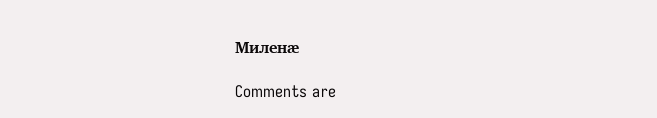Миленæ

Comments are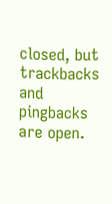closed, but trackbacks and pingbacks are open.